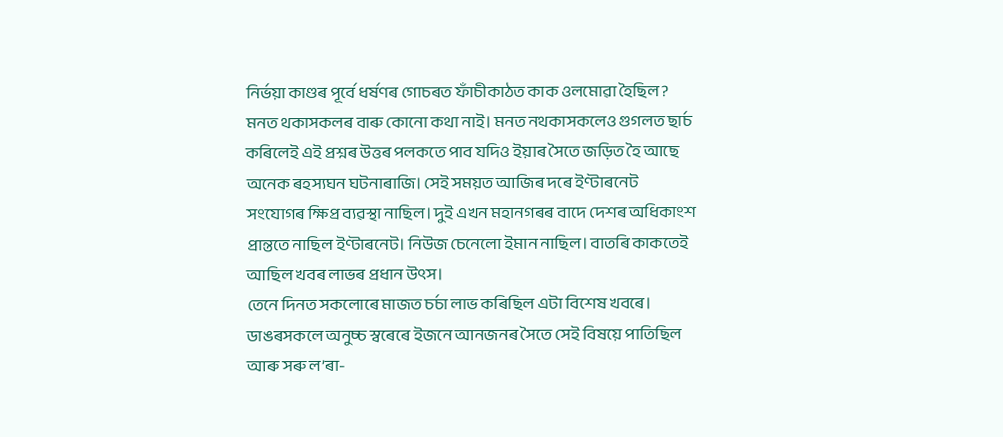নিৰ্ভয়া কাণ্ডৰ পূৰ্বে ধৰ্ষণৰ গোচৰত ফাঁচীকাঠত কাক ওলমোৱা হৈছিল? মনত থকাসকলৰ বাৰু কোনো কথা নাই। মনত নথকাসকলেও গুগলত ছাৰ্চ কৰিলেই এই প্ৰশ্নৰ উত্তৰ পলকতে পাব যদিও ইয়াৰ সৈতে জড়িত হৈ আছে অনেক ৰহস্যঘন ঘটনাৰাজি। সেই সময়ত আজিৰ দৰে ইণ্টাৰনেট সংযোগৰ ক্ষিপ্ৰ ব্যৱস্থা নাছিল। দুই এখন মহানগৰৰ বাদে দেশৰ অধিকাংশ প্ৰান্ততে নাছিল ইণ্টাৰনেট। নিউজ চেনেলো ইমান নাছিল। বাতৰি কাকতেই আছিল খবৰ লাভৰ প্ৰধান উৎস।
তেনে দিনত সকলোৰে মাজত চৰ্চা লাভ কৰিছিল এটা বিশেষ খবৰে। ডাঙৰসকলে অনুচ্চ স্বৰেৰে ইজনে আনজনৰ সৈতে সেই বিষয়ে পাতিছিল আৰু সৰু ল’ৰা-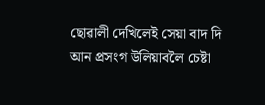ছোৱালী দেখিলেই সেয়া বাদ দি আন প্ৰসংগ উলিয়াবলৈ চেষ্টা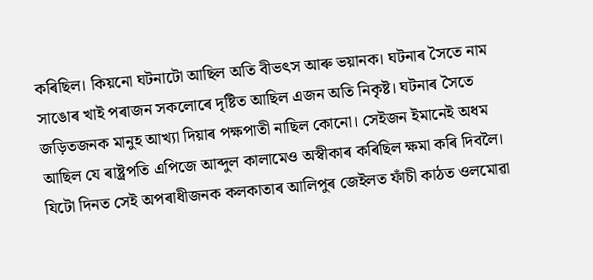কৰিছিল। কিয়নো ঘটনাটো আছিল অতি বীভৎস আৰু ভয়ানক। ঘটনাৰ সৈতে নাম সাঙোৰ খাই পৰাজন সকলোৰে দৃষ্টিত আছিল এজন অতি নিকৃষ্ট। ঘটনাৰ সৈতে জড়িতজনক মানুহ আখ্যা দিয়াৰ পক্ষপাতী নাছিল কোনো। সেইজন ইমানেই অধম আছিল যে ৰাষ্ট্ৰপতি এপিজে আব্দুল কালামেও অস্বীকাৰ কৰিছিল ক্ষমা কৰি দিবলৈ। যিটো দিনত সেই অপৰাধীজনক কলকাতাৰ আলিপুৰ জেইলত ফাঁচী কাঠত ওলমোৱা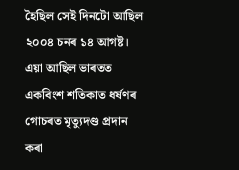হৈছিল সেই দিনটো আছিল ২০০৪ চনৰ ১৪ আগষ্ট। এয়া আছিল ভাৰতত একবিংশ শতিকাত ধৰ্ষণৰ গোচৰত মৃত্যুদণ্ড প্ৰদান কৰা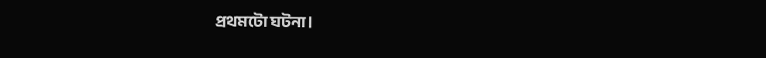প্ৰথমটো ঘটনা।